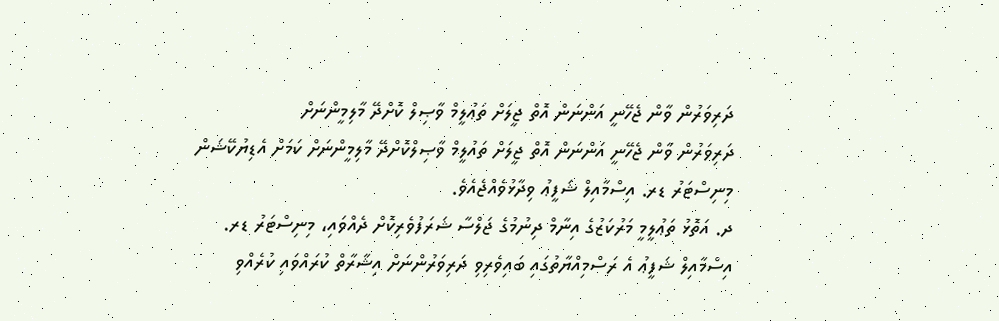ދަރިވަރުން ވާން ޖެހޭނީ އަންނަން އޮތް ޖީލަށް ތަޢުލީމް ވާޞިލް ކޮށްދޭ މާލިމީންނަށް
ދަރިވަރުން ވާން ޖެހޭނީ އަންނަން އޮތް ޖީލަށް ތައުލީމް ވާޞިލްކޮށްދޭ މާލިމީންނަށް ކަމަށް އެޑިޔުކޭޝަން މިނިސްޓަރު ޑރ. އިސްމާއިލް ޝަފީޢު ވިދާޅުވެއްޖެއެވެ.
ދ. އަތޮޅު ތަޢުލީމީ މަރުކަޒުގެ އިނާމް ދިނުމުގެ ޖަލްސާ ޝަރަފުވެރިކޮށް ދެއްވައި، މިނިސްޓަރު ޑރ. އިސްމާއިލް ޝަފީޢު އެ ރަސްމިއްޔާތުގައި ބައިވެރިވި ދަރިވަރުންނަށް އިޝާރާތް ކުރައްވައި ކުރެއްވި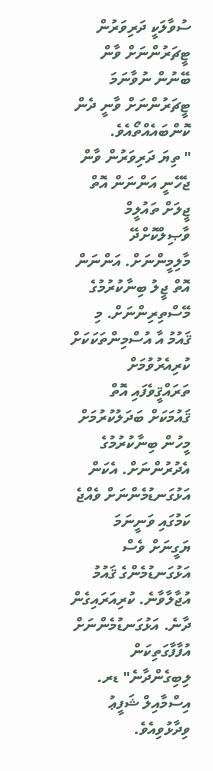ސުވާލަކީ ދަރިވަރުން ޓީޗަރުންނަށް ވާން ބޭނުން ނުވާނަމަ ޓީޗަރުންނަށް ވާނީ ދެން ކޮންބައެއްތޯއެވެ.
" ތިޔަ ދަރިވަރުން ވާން ޖެހޭނީ އަންނަން އޮތް ޖީލަށް ތައުލީމް ވާޞިލްކޮށްދޭ މާލިމީންނަށް. އަންނަން އޮތް ޖީލު ބިނާކުރުމުގެ މޭސްތިރިންނަށް. މި ޤައުމު އާ އުސްމިންތަކަކަށް ކުރިއެރުވުމަށް ތަރައްޤީވެފައި އޮތް ޤައުމަކަށް ބަދަލުކުރުމަށް މީހުން ބިނާކުރުމުގެ އެދުރުންނަށް. އެކަން އަޅުގަނޑުމެންނަށް ވެއްޖެ ކަމުގައި ވަނީނަމަ ޔަގީނަށް ވެސް އަޅުގަނޑުމެންގެ ޤައުމު އުޖާލާވާނެ. ކުރިއަރައިގެން ދާނެ. އަޅުގަނޑުމެންނަށް އުފާފާގަތިކަން ލިބިގެންދާނެ" ޑރ. އިސްމާއިލް ޝަފީޢު ވިދާޅުވިއެވެ.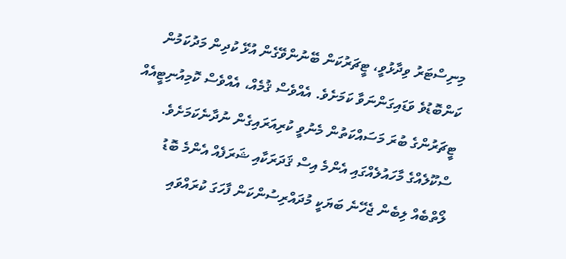މިނިސްޓަރު ވިދާޅުވީ، ޓީޗަރުކަން ބޭނުންވޭގެން އުޅޭ ކުދިން މަދުކަމުން ކަންބޮޑުވެ ވަޑައިގަންނަވާ ކަމަށެވެ. އެއްވެސް ޤުމެއް، އެއްވެސް ކޮމިއުނިޓީއެއް ޓީޗަރުންގެ ބުރަ މަސައްކަތުން މެނުވީ ކުރިއަރައިގެން ނުދާނެކަމަށެވެ.
ސްކޫލެއްގެ މާހައުލެއްގައި އެންމެ އިސް ޤަދަރަކާއި ޝަރަފެއް އެންމެ ބޮޑު ލޯތްބެއް ލިބެން ޖެހޭނެ ބަޔަކީ މުދައްރިސުންކަން ފާހަގަ ކުރައްވައި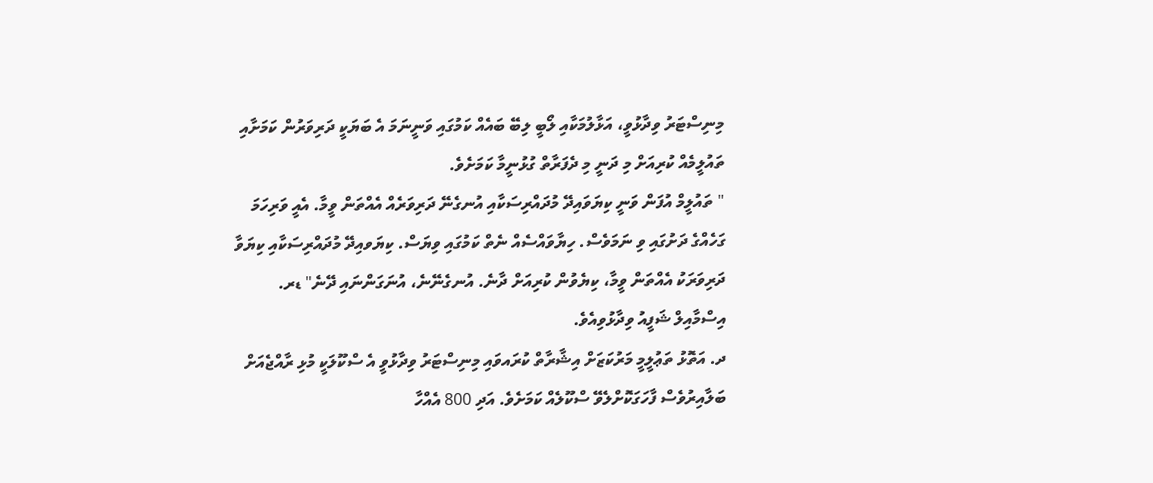މިނިސްޓަރު ވިދާޅުވީ، އަޅާލުމަކާއި ލޯބީ ލިބޭ ބައެއް ކަމުގައި ވަނީނަމަ އެ ބަޔަކީ ދަރިވަރުން ކަމަށާއި ތައުލީމެއް ކުރިއަށް މި ދަނީ މި ދެފަރާތް ގުޅުނީމާ ކަމަށެވެ.
" ތައުލީމް އުފަން ވަނީ ކިޔަވައިދޭ މުދައްރިސަކާއި އުނގެނޭ ދަރިވަރެއް އެއްތަން ވީމާ. އެއީ ވަރިހަމަ ގަހެއްގެ ދަށުގައި ވި ނަމަވެސް. ހިޔާވައްސެއް ނެތް ކަމުގައި ވިޔަސް. ކިޔަވއިދޭ މުދައްރިސަކާއި ކިޔަވާ ދަރިވަރަކު އެއްތަން ވީމާ، ކިޔެވުން ކުރިއަށް ދާނެ. އުނގެނޭނެ، އުނަގަންނައި ދޭނެ" ޑރ. އިސްމާއިލް ޝަފީއު ވިދާޅުވިއެވެ.
ދ. އަތޮޅު ތަޢުލީމީ މަރުކަޒަށް އިޝާރާތް ކުރައވައި މިނިސްޓަރު ވިދާޅުވީ އެ ސްކޫލަކީ މުޅި ރާއްޖެއަށް ބަލާއިރުވެސް ފާހަގަކޮށްލެވޭ ސްކޫލެއް ކަމަށެވެ. އަދި 800 އެއްހާ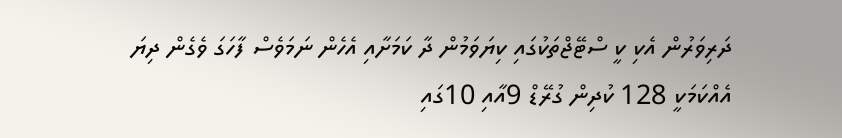ދަރިވަރުން އެކި ކީ ސްޓޭޖްތަކުގައި ކިޔަވަމުން ދާ ކަމަށާއި އެހެން ނަމަވެސް ފާހަގަ ވެގެން ދިޔަ އެއްކަމަކީ 128 ކުދިން ގުރޭޑް 9އާއި 10ގައި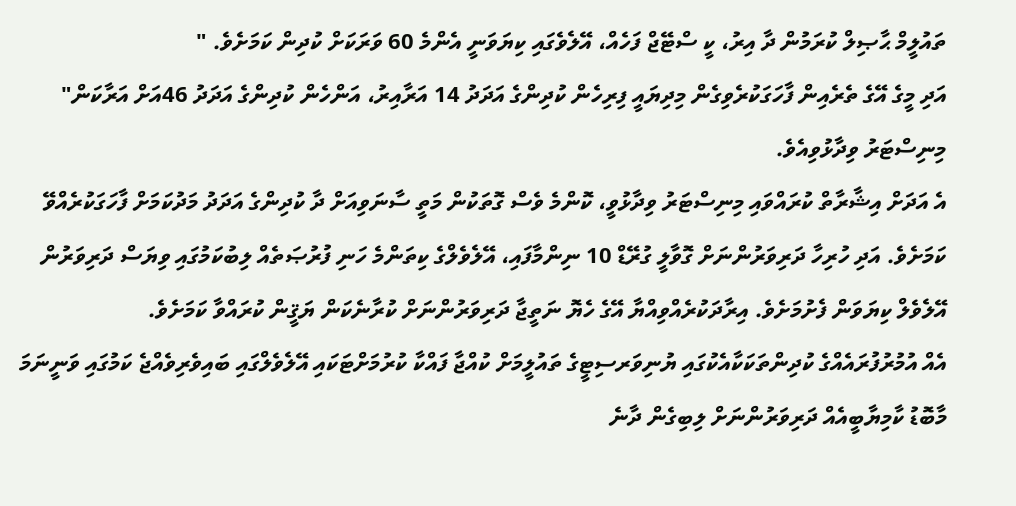ތައުލީމް ޙާޞިލް ކުރަމުން ދާ އިރު، ކީ ސްޓޭޖް ފަހެއް، އޭލެވެގައި ކިޔަވަނީ އެންމެ 60 ވަރަކަށް ކުދިން ކަމަށެވެ. "
އަދި މީގެ އޭގެ ތެރެއިން ފާހަގަކުރެވިގެން މިދިޔައީ ފިރިހެން ކުދިންގެ އަދަދު 14 އަރާއިރު، އަންހެން ކުދިންގެ އަދަދު 46އަށް އަރާކަން" މިނިސްޓަރު ވިދާޅުވިއެވެ.
އެ އަދަށް އިޝާރާތް ކުރައްވައި މިނިސްޓަރު ވިދާޅުވީ، ކޮންމެ ވެސް ގޮތަކުން މަތީ ސާނަވިއަށް ދާ ކުދިންގެ އަދަދު މަދުކަމަށް ފާހަގަކުރެއްވޭ ކަމަށެވެ. އަދި ހުރިހާ ދަރިވަރުންނަށް ގޮވާލީ ގުރޭޑް 10 ނިންމާފައި، އޭލެވެލްގެ ކިތަންމެ ހަނި ފުރުޞަތެއް ލިބުކަމުގައި ވިޔަސް ދަރިވަރުން އޭލެވެލް ކިޔަވަން ފެށުމަށެވެ. އިރާދަކުރެއްވިއްޔާ އޭގެ ހެޔޮ ނަތީޖާ ދަރިވަރުންނަށް ކުރާނެކަން ޔަޤީން ކުރައްވާ ކަމަށެވެ.
އެއް އުމުރުފުރައެއްގެ ކުދިންތަކަކާއެކުގައި ޔުނިވަރސިޓީގެ ތައުލީމަށް ކުއްޖާ ފައްކާ ކުރުމަށްޓަކައި އޭލެވެލްގައި ބައިވެރިވެއްޖެ ކަމުގައި ވަނީނަމަ މާބޮޑު ކާމިޔާބީއެއް ދަރިވަރުންނަށް ލިބިގެން ދާނެ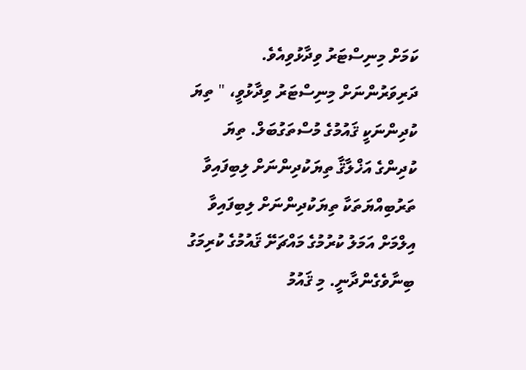ކަމަށް މިނިސްޓަރު ވިދާޅުވިއެވެ.
ދަރިވަރުންނަށް މިނިސްޓަރު ވިދާޅުވީ، " ތިޔަ ކުދިންނަކީ ޤައުމުގެ މުސްތަގުބަލް. ތިޔަ ކުދިންގެ އަޚްލާޤާ ތިޔަކުދިންނަށް ލިބިފައިވާ ތަރުބިއްޔަތަކާ ތިޔަކުދިންނަށް ލިބިފައިވާ އިލްމަށް އަމަލު ކުރުމުގެ މައްޗަށޭ ޤައުމުގެ ކުރިމަގު ބިނާވެގެންދާނީ. މި ޤައުމު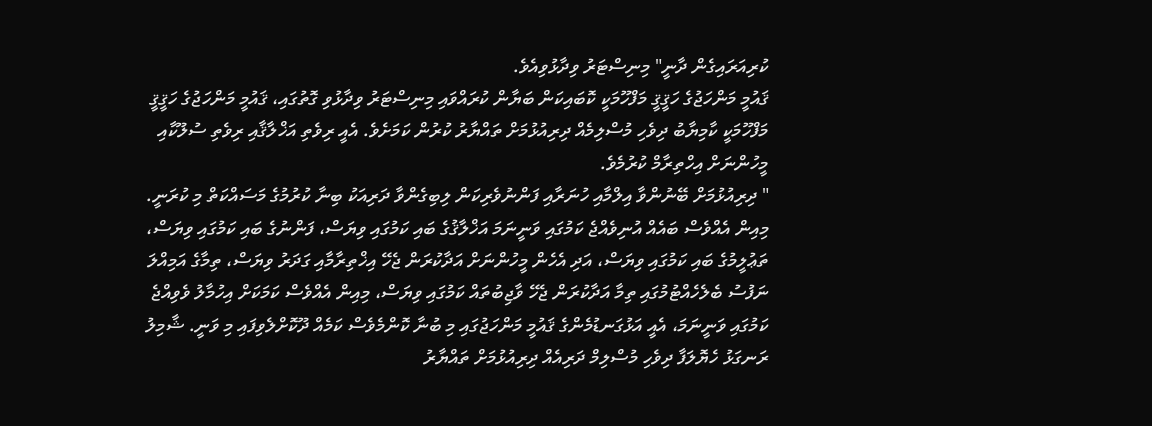ކުރިއަރައިގެން ދާނީ" މިނިސްޓަރު ވިދާޅުވިއެވެ.
ޤައުމީ މަންހަޖުގެ ހަޤީޤީ މަފްހޫމަކީ ކޮބައިކަން ބަޔާން ކުރައްވައި މިނިސްޓަރު ވިދާޅުވި ގޮތުގައި، ޤައުމީ މަންހަޖުގެ ހަޤީޤީ މަފްހޫމަކީ ކާމިޔާބު ދިވެހި މުސްލިމެއް ދިރިއުޅުމަށް ތައްޔާރު ކުރުން ކަމަށެވެ. އެއީ ރިވެތި އަޚްލާޤާއި ރިވެތި ސުލޫކާއި މީހުންނަށް އިހްތިރާމް ކުރުމެވެ.
" ދިރިއުޅުމަށް ބޭނުންވާ އިލްމާއި ހުނަރާއި ފަންނުވެރިކަން ލިބިގެންވާ ދަރިއަކު ބިނާ ކުރުމުގެ މަސައްކަތް މި ކުރަނީ. މިއިން އެއްވެސް ބައެއް އުނިވެއްޖެ ކަމުގައި ވަނީނަމަ އަޚްލާޤުގެ ބައި ކަމުގައި ވިޔަސް، ފަންނުގެ ބައި ކަމުގައި ވިޔަސް، ތަޢުލީމުގެ ބައި ކަމުގައި ވިޔަސް، އަދި އެހެން މީހުންނަށް އަދާކުރަން ޖެހޭ އިޚްތިރާމާއި ގަދަރު ވިޔަސް، ތިމާގެ އަމިއްލަ ނަފުސު ބެލެހެއްޓުމުގައި ތިމާ އަދާކުރަން ޖެހޭ ވާޖިބުތައް ކަމުގައި ވިޔަސް، މިއިން އެއްވެސް ކަމަކަށް އިހުމާލު ވެވިއްޖެ ކަމުގައި ވަނީނަމަ، އެއީ އަޅުގަނޑުމެންގެ ޤައުމީ މަންހަޖުގައި މި ބުނާ ކޮންމެވެސް ކަމެއް ދޫކޮށްލެވިފައި މި ވަނީ. ޝާމިލު ރަނގަޅު ހެޔޮލަފާ ދިވެހި މުސްލިމް ދަރިއެއް ދިރިއުޅުމަށް ތައްޔާރު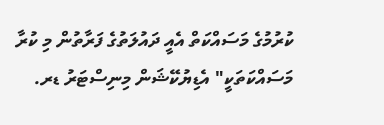ކުރުމުގެ މަސައްކަތް އެއީ ދައުލަތުގެ ފަރާތުން މި ކުރާ މަސައްކަތަކީ" އެޑިޔުކޭޝަން މިނިސްޓަރު ޑރ.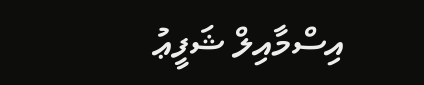އިސްމާއިލް ޝަފީޢު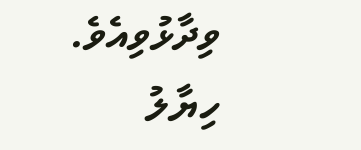ވިދާޅުވިއެވެ.
ހިޔާލު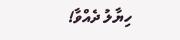ހިޔާލު ދެއްވާ!